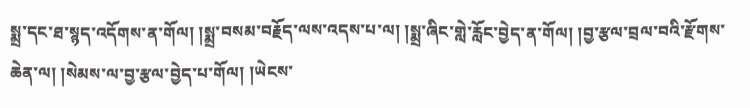སྨྲ་དང་ཐ་སྙད་འདོགས་ན་གོལ། །སྨྲ་བསམ་བརྗོད་ལས་འདས་པ་ལ། །སྨྲ་ཞིང་གླེ་རློང་བྱེད་ན་གོལ། །བྱ་རྩལ་བྲལ་བའི་རྫོགས་ཆེན་ལ། །སེམས་ལ་བྱ་རྩལ་བྱེད་པ་གོལ། །ཡེངས་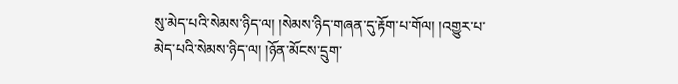སུ་མེད་པའི་སེམས་ཉིད་ལ། །སེམས་ཉིད་གཞན་དུ་རྟོག་པ་གོལ། །འགྱུར་པ་མེད་པའི་སེམས་ཉིད་ལ། །ཉོན་མོངས་དྲུག་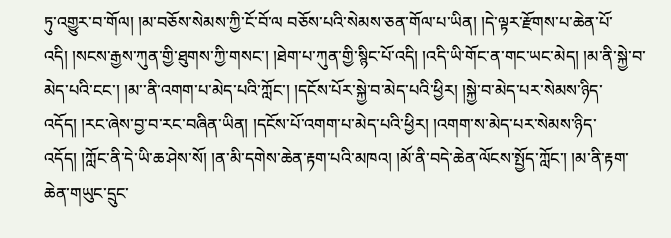ཏུ་འགྱུར་བ་གོལ། །མ་བཅོས་སེམས་ཀྱི་ངོ་བོ་ལ བཅོས་པའི་སེམས་ཅན་གོལ་པ་ཡིན། །དེ་ལྟར་རྫོགས་པ་ཆེན་པོ་འདི། །སངས་རྒྱས་ཀུན་གྱི་ཐུགས་ཀྱི་གསང་། །ཐེག་པ་ཀུན་གྱི་སྙིང་པོ་འདི། །འདི་ཡི་གོང་ན་གང་ཡང་མེད། །མ་ནི་སྐྱེ་བ་མེད་པའི་ངང་། །མ་་ནི་འགག་པ་མེད་པའི་ཀློང་། །དངོས་པོར་སྐྱེ་བ་མེད་པའི་ཕྱིར། །སྐྱེ་བ་མེད་པར་སེམས་ཉིད་འདོད། །རང་ཞེས་བྱ་བ་རང་བཞིན་ཡིན། །དངོས་པོ་འགག་པ་མེད་པའི་ཕྱིར། །འགག་ས་མེད་པར་སེམས་ཉིད་འདོད། །ཀློང་ནི་དེ་ཡི་ཆ་ཤེས་སོ། །ན་མི་དགེས་ཆེན་རྟག་པའི་མཁའ། །མོ་ནི་བདེ་ཆེན་ལོངས་སྤྱོད་ཀློང་། །མ་ནི་རྟག་ཆེན་གཡུང་དྲུང་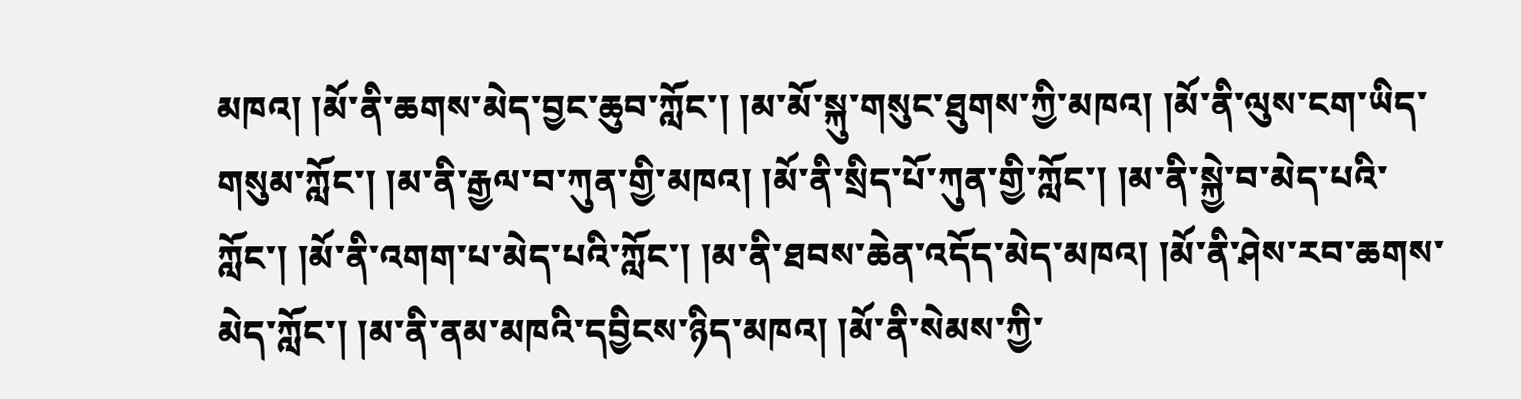མཁའ། །མོ་ནི་ཆགས་མེད་བྱང་ཆུབ་ཀློང་། །མ་མོ་སྐུ་གསུང་ཐུགས་ཀྱི་མཁའ། །མོ་ནི་ལུས་ངག་ཡིད་གསུམ་ཀློང་། །མ་ནི་རྒྱལ་བ་ཀུན་གྱི་མཁའ། །མོ་ནི་སྲིད་པོ་ཀུན་གྱི་ཀློང་། །མ་ནི་སྐྱེ་བ་མེད་པའི་ཀློང་། །མོ་ནི་འགག་པ་མེད་པའི་ཀློང་། །མ་ནི་ཐབས་ཆེན་འདོད་མེད་མཁའ། །མོ་ནི་ཤེས་རབ་ཆགས་མེད་ཀློང་། །མ་ནི་ནམ་མཁའི་དབྱིངས་ཉིད་མཁའ། །མོ་ནི་སེམས་ཀྱི་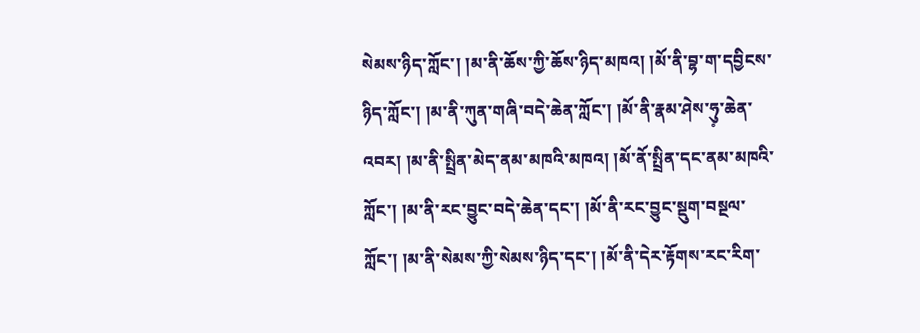སེམས་ཉིད་ཀློང་། །མ་ནི་ཆོས་ཀྱི་ཆོས་ཉིད་མཁའ། །མོ་ནི་བྷ་ག་དབྱིངས་ཉིད་ཀློང་། །མ་ནི་ཀུན་གཞི་བདེ་ཆེན་ཀློང་། །མོ་ནི་རྣམ་ཤེས་ཧུ༷་ཆེན་འབར། །མ་ནི་སྤྲིན་མེད་ནམ་མཁའི་མཁའ། །མོ་ནོ་སྤྲིན་དང་ནམ་མཁའི་ཀློང་། །མ་ནི་རང་བྱུང་བདེ་ཆེན་དང་། །མོ་ནི་རང་བྱུང་སྡུག་བསྔལ་ཀློང་། །མ་ནི་སེམས་ཀྱི་སེམས་ཉིད་དང་། །མོ་ནི་དེར་རྟོགས་རང་རིག་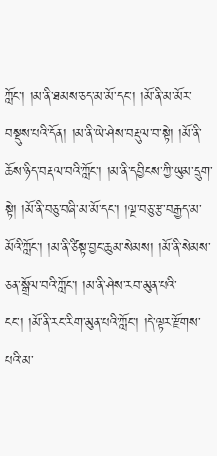ཀློང་། །མ་ནི་ཐམས་ཅད་མ་མོ་དང་། །མོ་ནི་མ་མོར་བསྡུས་པའི་དོན། །མ་ནི་ཡེ་ཤེས་བརྡུལ་བ་སྟེ། །མོ་ནི་ཆོས་ཉིད་བརྡལ་བའི་ཀློང་། །མ་ནི་དབྱིངས་ཀྱི་ཡུམ་དྲུག་སྟེ། །མོ་ནི་བཅུ་བཞི་མ་མོ་དང་། །ལྔ་བཅུ་རྩ་བརྒྱད་མ་མོའི་ཀློང་། །མ་ནི་ཙིསྟ་བྱང་ཆུམ་སེམས། །མོ་ནི་སེམས་ཅན་སྒྲོལ་བའི་ཀློང་། །མ་ནི་ཤེས་རབ་མུན་པའི་ངང་། །མོ་ནི་རང་རིག་མུན་པའི་ཀློང་། །དེ་ལྟར་རྫོགས་པའི་མ་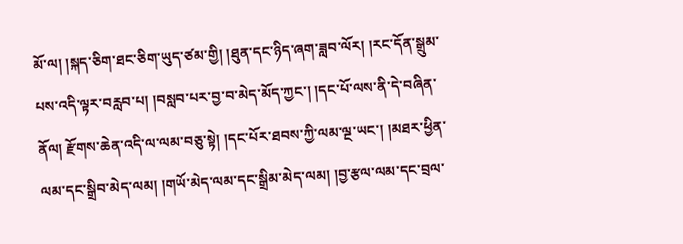མོ་ལ། །སྐད་ཅིག་ཐང་ཅིག་ཡུད་ཙམ་གྱི། །ཐུན་དང་ཉིད་ཞག་ཟླབ་ལོར། །རང་དོན་སྒྲུམ་པས་འདི་ལྟར་བརླབ་པ། །བསླབ་པར་བྱ་བ་མེད་མོད་ཀྱང་། །དང་པོ་ལས་ནི་དེ་བཞིན་ནོལ། རྫོགས་ཆེན་འདི་ལ་ལམ་བཅུ་སྟེ། །དང་པོར་ཐབས་ཀྱི་ལམ་ལྔ་ཡང་། །མཐར་ཕྱིན་ལམ་དང་སྒྲིབ་མེད་ལམ། །གཡོ་མེད་ལམ་དང་སྒྲིམ་མེད་ལམ། །བྱ་རྩལ་ལམ་དང་བྲལ་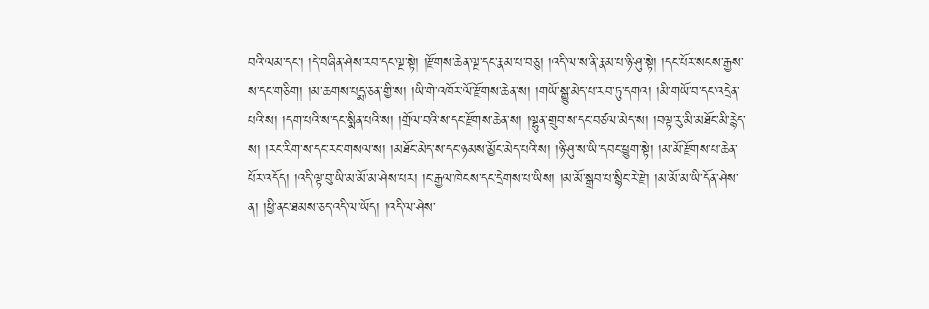བའི་ལམ་དང་། །དེ་བཞིན་ཤེས་རབ་དང་ལྔ་སྟེ། །རྫོགས་ཆེན་ལྔ་དང་རྣམ་པ་བཅུ། །འདི་ལ་ས་ནི་རྣམ་པ་ཉི་ཤུ་སྟེ། །དང་པོར་སངས་རྒྱས་ས་དང་གཅིག། །མ་ཆགས་པདྨ་ཅན་གྱི་ས། །ཡི་གེ་འཁོར་ལོ་རྫོགས་ཆེན་ས། །གཡོ་སྒྱུ་མེད་པ་རབ་ཏུ་དགའ། །མི་གཡོ་བ་དང་འདྲེན་པའི་ས། །དག་པའི་ས་དང་སྨིན་པའི་ས། །གྲོལ་བའི་ས་དང་རྫོགས་ཆེན་ས། །ལྷུན་གྲུབ་ས་དང་བཙལ་མེད་ས། །བལྟ་རུ་མི་མཐོང་མི་རྙེད་ས། །རང་རིག་ས་དང་རང་གསལ་ས། །མཐོང་མེད་ས་དང་ཉམས་མྱོང་མེད་པའི་ས། །ཉི་ཤུ་ས་ཡི་དབང་ཕྱུག་སྟེ། །མ་མོ་རྫོགས་པ་ཆེན་པོར་འདོད། །འདི་ལྟ་བུ་ཡི་མ་མོ་མ་ཤེས་པར། །ང་རྒྱལ་ཁེངས་དང་དྲེགས་པ་ཡིས། །མ་མོ་སྒྲབ་པ་སྙིང་རེ་རྫེ། །མ་མོ་མ་ཡི་དོན་ཤེས་ན། །ཕྱི་ནང་ཐམས་ཅད་འདི་ལ་ཡོད། །འདི་ལ་ཤེས་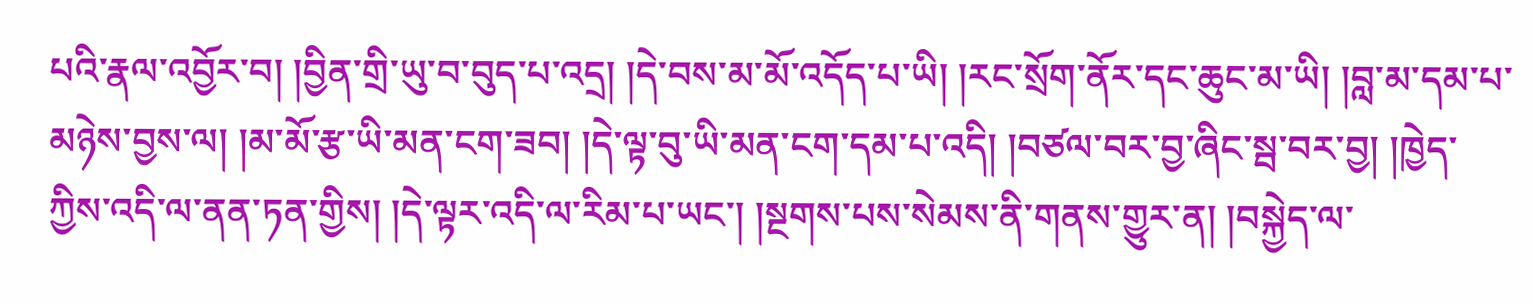པའི་རྣལ་འབྱོར་བ། །བྱིན་གྲི་ཡུ་བ་བུད་པ་འདྲ། །དེ་བས་མ་མོ་འདོད་པ་ཡི། །རང་སྲོག་ནོར་དང་ཆུང་མ་ཡི། །བླ་མ་དམ་པ་མཉེས་བྱས་ལ། །མ་མོ་རྩ་ཡི་མན་ངག་ཟབ། །དེ་ལྟ་བུ་ཡི་མན་ངག་དམ་པ་འདི། །བཙལ་བར་བྱ་ཞིང་སྦ་བར་བྱ། །ཁྱེད་ཀྱིས་འདི་ལ་ནན་ཏན་གྱིས། །དེ་ལྟར་འདི་ལ་རིམ་པ་ཡང་། །སྔགས་པས་སེམས་ནི་གནས་གྱུར་ན། །བསྐྱེད་ལ་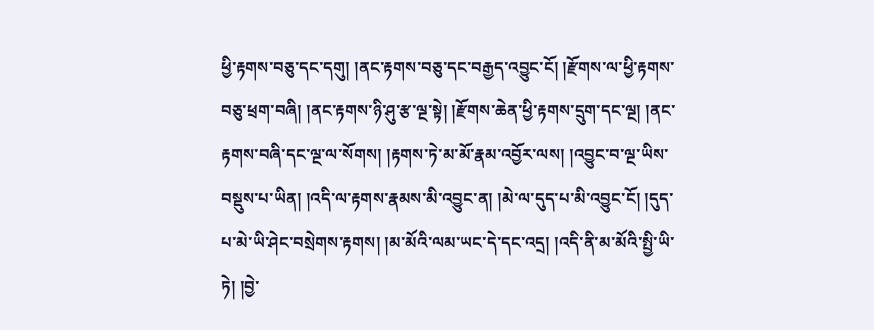ཕྱི་རྟགས་བཅུ་དང་དགུ། །ནང་རྟགས་བཅུ་དང་བརྒྱད་འབྱུང་ངོ། །རྫོགས་ལ་ཕྱི་རྟགས་བཅུ་ཕྲག་བཞི། །ནང་རྟགས་ཉི་ཤུ་རྩ་ལྔ་སྟེ། །རྫོགས་ཆེན་ཕྱི་རྟགས་དྲུག་དང་ལྔ། །ནང་རྟགས་བཞི་དང་ལྔ་ལ་སོགས། །རྟགས་ཏེ་མ་མོ་རྣམ་འབྱོར་ལས། །འབྱུང་བ་ལྔ་ཡིས་བསྡུས་པ་ཡིན། །འདི་ལ་རྟགས་རྣམས་མི་འབྱུང་ན། །མེ་ལ་དུད་པ་མི་འབྱུང་ངོ། །དུད་པ་མེ་ཡི་ཤེང་བསྲེགས་རྟགས། །མ་མོའི་ལམ་ཡང་དེ་དང་འདྲ། །འདི་ནི་མ་མོའི་སྤྱི་ཡི་ཏེ། །བྱེ་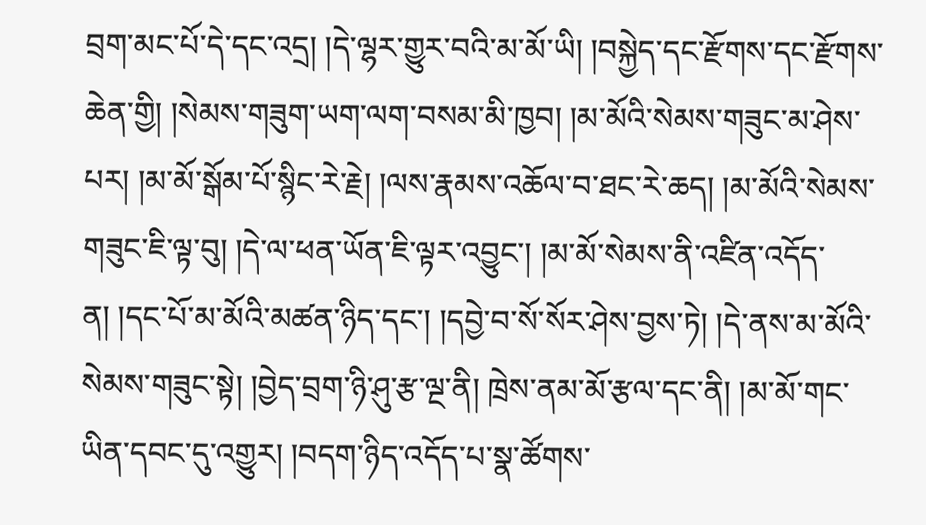བྲག་མང་པོ་དེ་དང་འདྲ། །དེ་ལྷར་གྱུར་བའི་མ་མོ་ཡི། །བསྐྱེད་དང་རྫོགས་དང་རྫོགས་ཆེན་གྱི། །སེམས་གཟུག་ཡག་ལག་བསམ་མི་ཁྱབ། །མ་མོའི་སེམས་གཟུང་མ་ཤེས་པར། །མ་མོ་སྒོམ་པོ་སྙིང་རེ་རྗེ། །ལས་རྣམས་འཆོལ་བ་ཐང་རེ་ཆད། །མ་མོའི་སེམས་གཟུང་ཇི་ལྟ་བུ། །དེ་ལ་ཕན་ཡོན་ཇི་ལྟར་འབྱུང་། །མ་མོ་སེམས་ནི་འཛིན་འདོད་ན། །དང་པོ་མ་མོའི་མཚན་ཉིད་དང་། །དབྱེ་བ་སོ་སོར་ཤེས་བྱས་ཏེ། །དེ་ནས་མ་མོའི་སེམས་གཟུང་སྟེ། །བྱེད་བྲག་ཉི་ཤུ་རྩ་ལྔ་ནི། ཁྲེས་ནམ་མོ་རྩལ་དང་ནི། །མ་མོ་གང་ཡིན་དབང་དུ་འགྱུར། །བདག་ཉིད་འདོད་པ་སྣ་ཚོགས་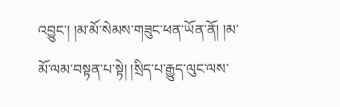འབྱུང་། །མ་མོ་སེམས་གཟུང་ཕན་ཡོན་ནོ། །མ་མོ་ལམ་བསྟན་པ་སྟེ། །སྲིད་པ་རྒྱུད་ལུང་ལས་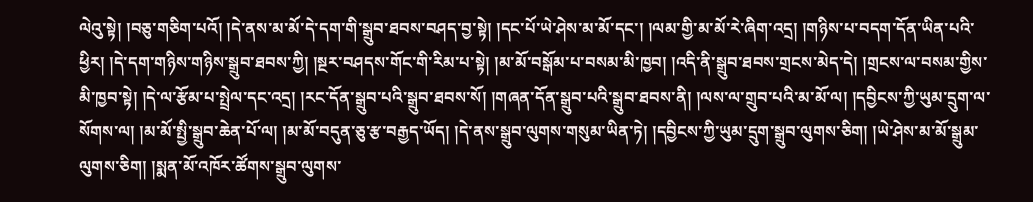ལེའུ་སྟེ། །བཅུ་གཅིག་པའོ། །དེ་ནས་མ་མོ་དེ་དག་གི་སྒྲུབ་ཐབས་བཤད་བྱ་སྟེ། །དང་པོ་ཡེ་ཤེས་མ་མོ་དང་། །ལམ་གྱི་མ་མོ་རེ་ཞིག་འདྲ། །གཉིས་པ་བདག་དོན་ཡིན་པའི་ཕྱིར། །དེ་དག་གཉིས་གཉིས་སྒྲུབ་ཐབས་ཀྱི། །སྔར་བཤདས་གོང་གི་རིམ་པ་སྟེ། །མ་མོ་བསྒོམ་པ་བསམ་མི་ཁྱབ། །འདི་ནི་སྒྲུབ་ཐབས་གྲངས་མེད་དེ། །གྲངས་ལ་བསམ་གྱིས་མི་ཁྱབ་སྟེ། །དེ་ལ་རྩོམ་པ་སྤྲེལ་དང་འདྲ། །རང་དོན་སྒྲུབ་པའི་སྒྲུབ་ཐབས་སོ། །གཞན་དོན་སྒྲུབ་པའི་སྒྲུབ་ཐབས་ནི། །ལས་ལ་གྲུབ་པའི་མ་མོ་ལ། །དབྱིངས་ཀྱི་ཡུམ་དྲུག་ལ་སོགས་ལ། །མ་མོ་སྤྱི་སྒྲུབ་ཆེན་པོ་ལ། །མ་མོ་བདུན་ཅུ་རྩ་བརྒྱད་ཡོད། །དེ་ནས་སྒྲུབ་ལུགས་གསུམ་ཡིན་ཏེ། །དབྱིངས་ཀྱི་ཡུམ་དྲུག་སྒྲུབ་ལུགས་ཅིག། །ཡེ་ཤེས་མ་མོ་སྒྲུམ་ལུགས་ཅིག། །སྨན་མོ་འཁོར་ཚོགས་སྒྲུབ་ལུགས་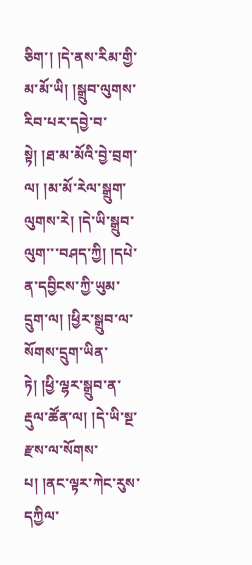ཅིག་། །དེ་ནས་རིམ་གྱི་མ་མོ་ཡི། །སྒྲུབ་ལུགས་རིབ་པར་དབྱེ་བ་སྟེ། །ཐ་མ་མོའི་བྱེ་བྲག་ལ། །མ་མོ་རེལ་སྒྲུག་ལུགས་རེ། །དེ་ཡི་སྒྲུབ་ལུག་་་བཤད་ཀྱི། །དཔེ་ན་དབྱིངས་ཀྱི་ཡུམ་དྲུག་ལ། །ཕྱིར་སྒྲུབ་ལ་སོགས་དྲུག་ཡིན་ཏེ། །ཕྱི་ལྷར་སྒྲུབ་ན་རྡུལ་ཚོན་ལ། །དེ་ཡི་སྔ་རྫས་ལ་སོགས་པ། །ནང་ལྟར་ཀེང་རུས་དཀྱིལ་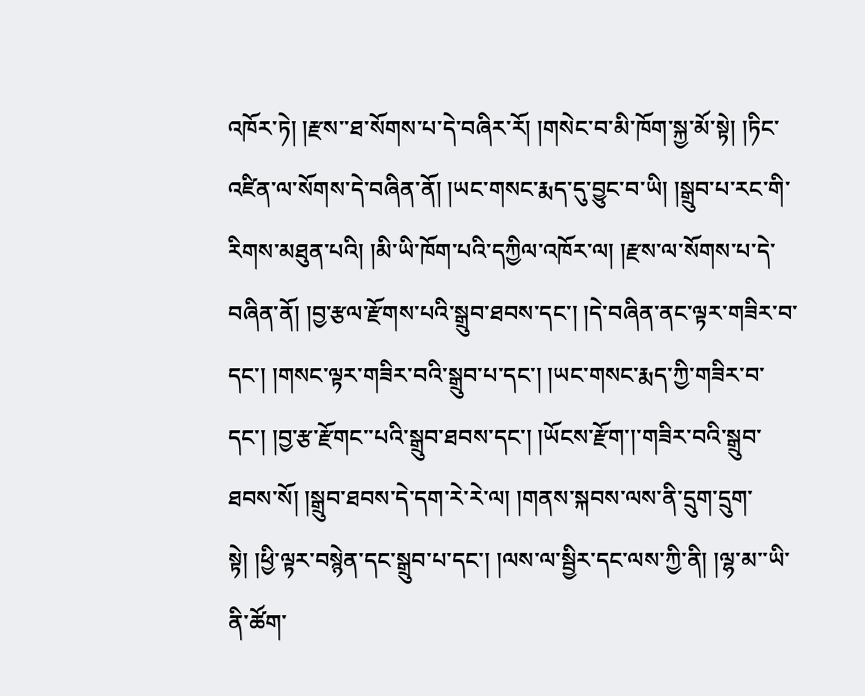འཁོར་ཏེ། །རྫས་་ཐ་སོགས་པ་དེ་བཞིར་རོ། །གསེང་བ་མི་ཁོག་སྐྱ་མོ་སྟེ། །ཏིང་འཛིན་ལ་སོགས་དེ་བཞིན་ནོ། །ཡང་གསང་རྨད་དུ་བྱུང་བ་ཡི། །སྒྲུབ་པ་རང་གི་རིགས་མཐུན་པའི། །མི་ཡི་ཁོག་པའི་དཀྱིལ་འཁོར་ལ། །རྫས་ལ་སོགས་པ་དེ་བཞིན་ནོ། །བྱ་རྩལ་རྫོགས་པའི་སྒྲུབ་ཐབས་དང་། །དེ་བཞིན་ནང་ལྟར་གཟིར་བ་དང་། །གསང་ལྟར་གཟིར་བའི་སྒྲུབ་པ་དང་། །ཡང་གསང་རྨད་ཀྱི་གཟིར་བ་དང་། །བྱ་རྩ་རྫོགང་་པའི་སྒྲུབ་ཐབས་དང་། །ཡོངས་རྫོག་།་གཟིར་བའི་སྒྲུབ་ཐབས་སོ། །སྒྲུབ་ཐབས་དེ་དག་རེ་རེ་ལ། །གནས་སྐབས་ལས་ནི་དྲུག་དྲུག་སྟེ། །ཕྱི་ལྟར་བསྙེན་དང་སྒྲུབ་པ་དང་། །ལས་ལ་སྦྱིར་དང་ལས་ཀྱི་ནི། །ལྷ་མ་་ཡི་ནི་ཚོག་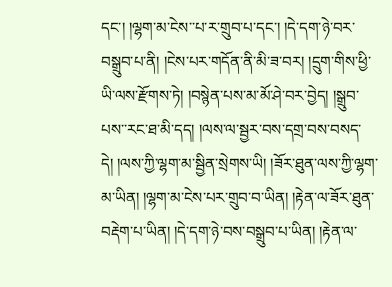དང་། །ལྷག་མ་ངེས་་པ་ར་གྲུབ་པ་དང་། །དེ་དག་ཉེ་བར་བསྒྲུབ་པ་ནི། །ངེས་པར་གདོན་ནི་མི་ཟ་བར། །དྲུག་གིས་ཕྱི་ཡི་ལས་རྫོགས་ཏེ། །བསྙེན་པས་མ་མོ་ཤེ་བར་བྱེད། །སྒྲུབ་པས་་རང་ཐ་མི་དད། །ལས་ལ་སྦྱར་བས་དགྲ་བས་བསད་དེ། །ལས་ཀྱི་ལྷག་མ་སྦྱིན་སྲེགས་ཡི། །ཟོར་ཐུན་ལས་ཀྱི་ལྷག་མ་ཡིན། །ལྷག་མ་ངེས་པར་གྲུབ་བ་ཡིན། །རྟེན་ལ་ཟོར་ཐུན་བརྡེག་པ་ཡིན། །དེ་དག་ཉེ་བས་བསྒྲུབ་པ་ཡིན། །རྟེན་ལ་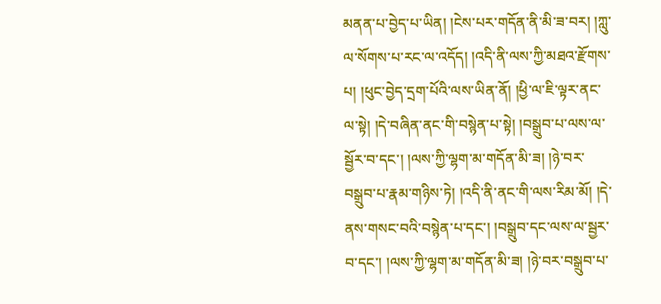མནན་པ་བྱེད་པ་ཡིན། །ངེས་པར་གདོན་ནི་མི་ཟ་བར། །ཀླུ་ལ་སོགས་པ་རང་ལ་འདོད། །འདི་ནི་ལས་ཀྱི་མཐའ་རྫོགས་པ། །ཕུང་བྱེད་དྲག་པོའི་ལས་ཡིན་ནོ། །ཕྱི་ལ་ཇི་ལྟར་ནང་ལ་སྟེ། །དེ་བཞིན་ནང་གི་བསྙེན་པ་སྟེ། །བསྒྲུབ་པ་ལས་ལ་སྦྱོར་བ་དང་། །ལས་ཀྱི་ལྷག་མ་གདོན་མི་ཟ། །ཉེ་བར་བསྒྲུབ་པ་རྣམ་གཉིས་ཏེ། །འདི་ནི་ནང་གི་ལས་རིམ་མོ། །དེ་ནས་གསང་བའི་བསྙེན་པ་དང་། །བསྒྲུབ་དང་ལས་ལ་སྦྱར་བ་དང་། །ལས་ཀྱི་ལྷག་མ་གདོན་མི་ཟ། །ཉེ་བར་བསྒྲུབ་པ་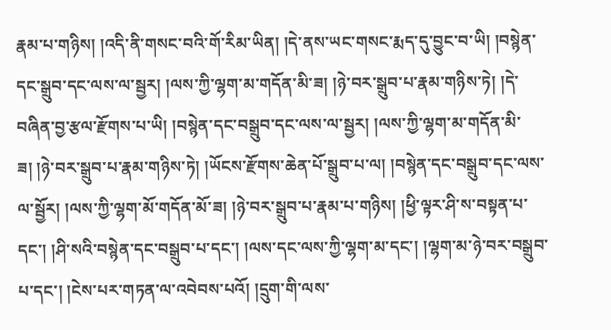རྣམ་པ་གཉིས། །འདི་ནི་གསང་བའི་གོ་རིམ་ཡིན། །དེ་ནས་ཡང་གསང་རྨད་དུ་བྱུང་བ་ཡི། །བསྙེན་དང་སྒྲུབ་དང་ལས་ལ་སྦྱར། །ལས་ཀྱི་ལྷག་མ་གདོན་མི་ཟ། །ཉེ་བར་སྒྲུབ་པ་རྣམ་གཉིས་ཏེ། །དེ་བཞིན་བྱ་རྩལ་རྫོགས་པ་ཡི། །བསྙེན་དང་བསྒྲུབ་དང་ལས་ལ་སྦྱར། །ལས་ཀྱི་ལྷག་མ་གདོན་མི་ཟ། །ཉེ་བར་སྒྲུབ་པ་རྣམ་གཉིས་ཏེ། །ཡོངས་རྫོགས་ཆེན་པོ་སྒྲུབ་པ་ལ། །བསྙེན་དང་བསྒྲུབ་དང་ལས་ལ་སྦྱོར། །ལས་ཀྱི་ལྷག་མོ་གདོན་མོ་ཟ། །ཉེ་བར་སྒྲུབ་པ་རྣམ་པ་གཉིས། །ཕྱི་ལྟར་ཤི་ས་བསྟན་པ་དང་། །ཤི་སའི་བསྙེན་དང་བསྒྲུབ་པ་དང་། །ལས་དང་ལས་ཀྱི་ལྷག་མ་དང་། །ལྷག་མ་ཉེ་བར་བསྒྲུབ་པ་དང་། །ངེས་པར་གཏན་ལ་འབེབས་པའོ། །དྲུག་གི་ལས་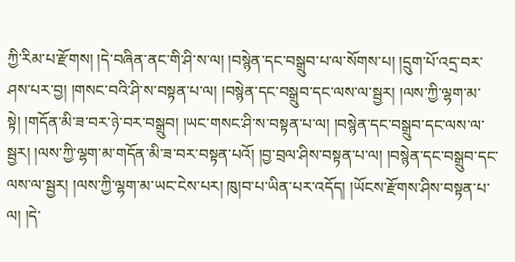ཀྱི་རིམ་པ་རྫོགས། །དེ་བཞིན་ནང་གི་ཤི་ས་ལ། །བསྙེན་དང་བསྒྲུབ་པ་ལ་སོགས་པ། །དྲུག་པོ་འདྲ་བར་ཤས་པར་བྱ། །གསང་བའི་ཤི་ས་བསྟན་པ་ལ། །བསྙེན་དང་བསྒྲུབ་དང་ལས་ལ་སྦྱར། །ལས་ཀྱི་ལྷག་མ་སྟེ། །གདོན་མི་ཟ་བར་ཉེ་བར་བསྒྲུབ། །ཡང་གསང་ཤི་ས་བསྟན་པ་ལ། །བསྙེན་དང་བསྒྲུབ་དང་ལས་ལ་སྦྱར། །ལས་ཀྱི་ལྷག་མ་གདོན་མི་ཟ་བར་བསྟན་པའོ། །བྱ་བྲལ་ཤིས་བསྟན་པ་ལ། །བསྙེན་དང་བསྒྲུབ་དང་ལས་ལ་སྦྱར། །ལས་ཀྱི་ལྷག་མ་ཡང་ངེས་པར། ཁུ།བ་པ་ཡིན་པར་འདོད། །ཡོངས་རྫོགས་ཤིས་བསྟན་པ་ལ། །དེ་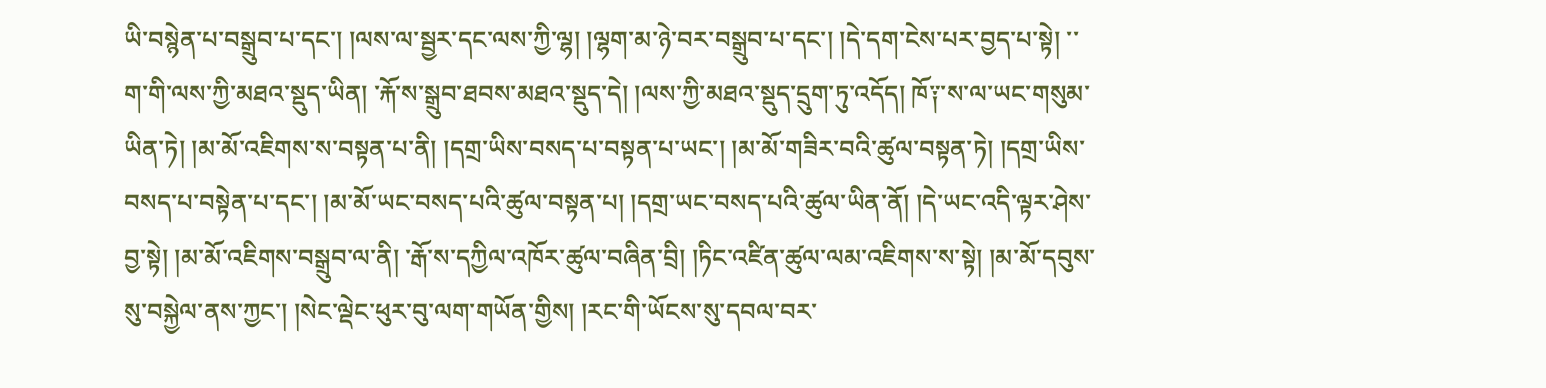ཡི་བསྙེན་པ་བསྒྲུབ་པ་དང་། །ལས་ལ་སྦྱར་དང་ལས་ཀྱི་ལྷ། །ལྷག་མ་ཉེ་བར་བསྒྲུབ་པ་དང་། །དེ་དག་ངེས་པར་བྱད་པ་སྟེ། ་་ག་གི་ལས་ཀྱི་མཐའ་སྡུད་ཡིན། ་རྐོ་ས་སྒྲུབ་ཐབས་མཐའ་སྡུད་དེ། །ལས་ཀྱི་མཐའ་སྡུད་དྲུག་ཏུ་འདོད། ཁོ༑་ས་ལ་ཡང་གསུམ་ཡིན་ཏེ། །མ་མོ་འཇིགས་ས་བསྟན་པ་ནི། །དགྲ་ཡིས་བསད་པ་བསྟན་པ་ཡང་། །མ་མོ་གཟིར་བའི་ཚུལ་བསྟན་ཏེ། །དགྲ་ཡིས་བསད་པ་བསྟེན་པ་དང་། །མ་མོ་ཡང་བསད་པའི་ཚུལ་བསྟན་པ། །དགྲ་ཡང་བསད་པའི་ཚུལ་ཡིན་ནོ། །དེ་ཡང་འདི་ལྟར་ཤེས་བྱ་སྟེ། །མ་མོ་འཇིགས་བསྒྲུབ་ལ་ནི། ་རྒོ་ས་དཀྱིལ་འཁོར་ཚུལ་བཞིན་བྲི། །ཏིང་འཛིན་ཚུལ་ལམ་འཇིགས་ས་སྟེ། །མ་མོ་དབུས་སུ་བསྐྱེལ་ནས་ཀྱང་། །སེང་ལྡེང་ཕུར་བུ་ལག་གཡོན་གྱིས། །རང་གི་ཡོངས་སུ་དབལ་བར་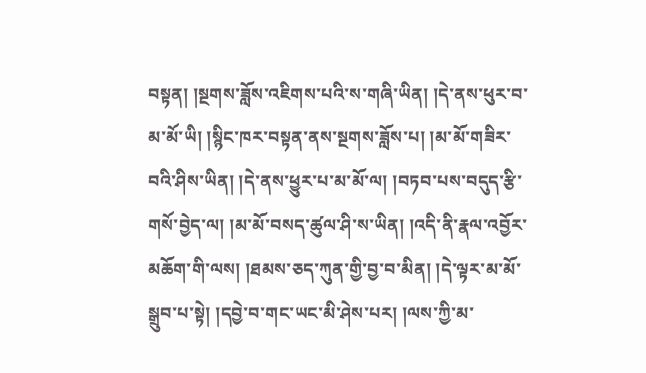བསྟན། །སྔགས་ཟློས་འཇིགས་པའི་ས་གཞི་ཡིན། །དེ་ནས་ཕུར་བ་མ་མོ་ཡི། །སྙིང་ཁར་བསྟན་ནས་སྔགས་ཟློས་པ། །མ་མོ་གཟིར་བའི་ཤིས་ཡིན། །དེ་ནས་ཕྱུར་པ་མ་མོ་ལ། །བཏབ་པས་བདུད་རྩི་གསོ་བྱེད་ལ། །མ་མོ་བསད་ཚུལ་ཤི་ས་ཡིན། །འདི་ནི་རྣལ་འབྱོར་མཆོག་གི་ལས། །ཐམས་ཅད་ཀུན་གྱི་བྱ་བ་མིན། །དེ་ལྟར་མ་མོ་སྒྲུབ་པ་སྟེ། །དབྱེ་བ་གང་ཡང་མི་ཤེས་པར། །ལས་ཀྱི་མ་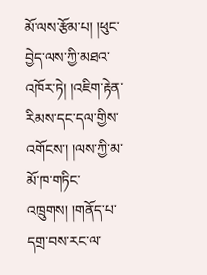མོ་ལས་རྩོམ་པ། །ཕུང་བྱེད་ལས་ཀྱི་མཐའ་འཁོར་ཏེ། །འཇིག་རྟེན་རིམས་དང་དལ་གྱིས་འགོངས་། །ལས་ཀྱི་མ་མོ་ཁ་གཏིང་འཁྲུགས། །གནོད་པ་དགྲ་བས་རང་ལ་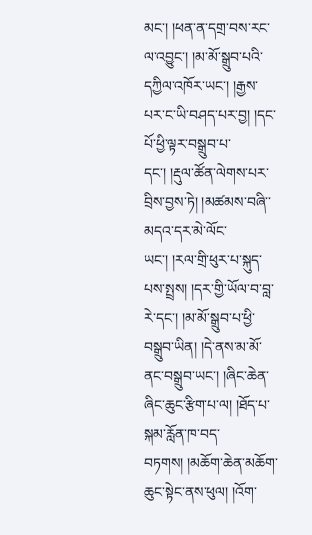མང་། །ཕན་ན་དགྲ་བས་རང་ལ་འབྱུང་། །མ་མོ་སྒྲུབ་པའི་དཀྱིལ་འཁོར་ཡང་། །རྒྱས་པར་ང་ཡི་བཤད་པར་བྱ། །དང་པོ་ཕྱི་ལྟར་བསྒྲུབ་པ་དང་། །རྡུལ་ཚོན་ལེགས་པར་བྲིས་བྱས་ཏེ། །མཚམས་བཞི་་མདའ་དར་མེ་ལོང་ཡང་། །རལ་གྲི་ཕུར་པ་སྐུད་པས་སྤྲས། །དར་གྱི་ཡོལ་བ་བླ་རེ་དང་། །མ་མོ་སྒྲུབ་པ་ཕྱི་བསྒྲུབ་ཡིན། །དེ་ནས་མ་མོ་ནང་བསྒྲུབ་ཡང་། །ཞིང་ཆེན་ཞིང་ཆུང་རྩིག་པ་ལ། །ཐོད་པ་སྐམ་རློན་ཁ་བད་བཏགས། །མཆོག་ཆེན་མཆོག་ཆུང་སྟེང་ནས་ཕུལ། །འོག་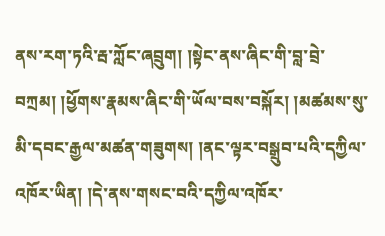ནས་རག་ཏའི་རྦ་ཀློང་ཞབྲུག། །སྟེང་ནས་ཞིང་གི་བླ་བྲེ་བཀྲམ། །ཕྱོགས་རྣམས་ཞིང་གི་ཡོལ་བས་བསྐོར། །མཚམས་སུ་མི་དབང་རྒྱལ་མཚན་གཟུགས། །ནང་ལྟར་བསྒྲུབ་པའི་དཀྱིལ་འཁོར་ཡིན། །དེ་ནས་གསང་བའི་དཀྱིལ་འཁོར་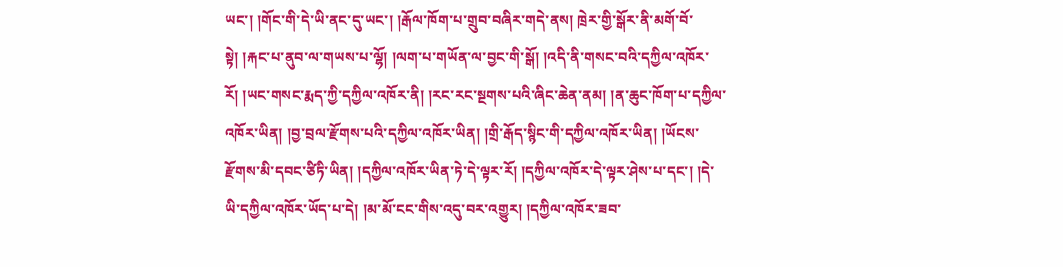ཡང་། །གོང་གི་དེ་ཡི་ནང་དུ་ཡང་། །རྒོལ་ཁོག་པ་གྲུབ་བཞིར་གདེ་ནས། ཁྲེར་གྱི་སྒོར་ནི་མགོ་བོ་སྟེ། །རྐང་པ་ནུབ་ལ་གཡས་པ་ལྷོ། །ལག་པ་གཡོན་ལ་བྱང་གི་སྒོ། །འདི་ནི་གསང་བའི་དཀྱིལ་འཁོར་རོ། །ཡང་གསང་རྨད་ཀྱི་དཀྱིལ་འཁོར་ནི། །རང་རང་སྔགས་པའི་ཞིང་ཆེན་ནམ། །ན་ཆུང་ཁོག་པ་དཀྱིལ་འཁོར་ཡིན། །བྱ་བྲལ་རྫོགས་པའི་དཀྱིལ་འཁོར་ཡིན། །གྲི་རྒོད་སྙིང་གི་དཀྱིལ་འཁོར་ཡིན། །ཡོངས་རྫོགས་མི་དབང་ཙིཏི་ཡིན། །དཀྱིལ་འཁོར་ཡིན་ཏེ་དེ་ལྟར་རོ། །དཀྱིལ་འཁོར་དེ་ལྟར་ཤེས་པ་དང་། །དེ་ཡི་དཀྱིལ་འཁོར་ཡོད་པ་དེ། །མ་མོ་ངང་གིས་འདུ་བར་འགྱུར། །དཀྱིལ་འཁོར་ཟབ་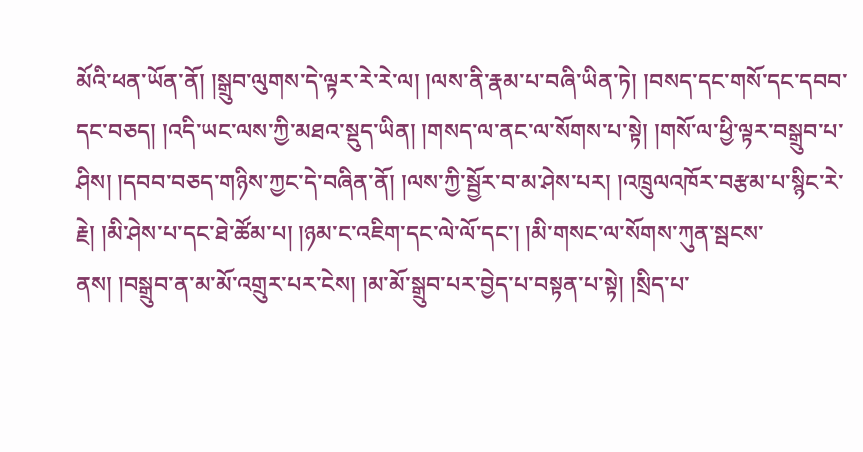མོའི་ཕན་ཡོན་ནོ། །སྒྲུབ་ལུགས་དེ་ལྟར་རེ་རེ་ལ། །ལས་ནི་རྣམ་པ་བཞི་ཡིན་ཏེ། །བསད་དང་གསོ་དང་དབབ་དང་བཅད། །འདི་ཡང་ལས་ཀྱི་མཐའ་སྡུད་ཡིན། །གསད་ལ་ནང་ལ་སོགས་པ་སྟེ། །གསོ་ལ་ཕྱི་ལྟར་བསྒྲུབ་པ་ཤིས། །དབབ་བཅད་གཉིས་ཀྱང་དེ་བཞིན་ནོ། །ལས་ཀྱི་སྦྱོར་བ་མ་ཤེས་པར། །འཁྲུལའཁོར་བརྩམ་པ་སྙིང་རེ་རྗེ། །མི་ཤེས་པ་དང་ཐེ་ཚོམ་པ། །ཉམ་ང་འཇིག་དང་ལེ་ལོ་དང་། །མི་གསང་ལ་སོགས་ཀུན་སྦངས་ནས། །བསྒྲུབ་ན་མ་མོ་འགྲུར་པར་ངེས། །མ་མོ་སྒྲུབ་པར་བྱེད་པ་བསྟན་པ་སྟེ། །སྲིད་པ་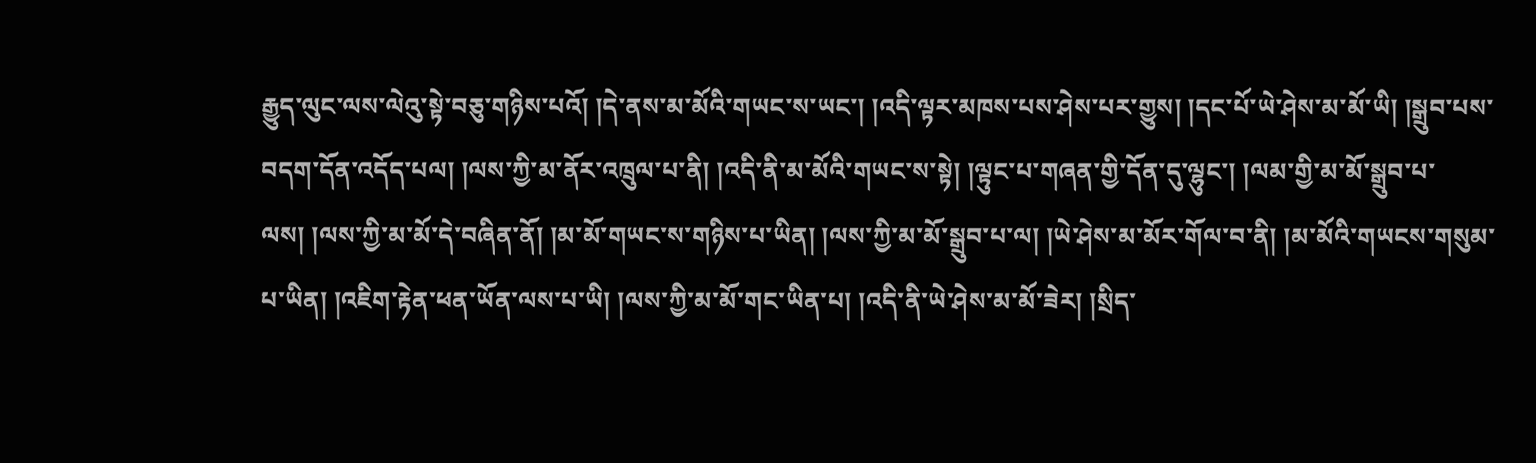རྒྱུད་ལུང་ལས་ལེའུ་སྟེ་བཅུ་གཉིས་པའོ། །དེ་ནས་མ་མོའི་གཡང་ས་ཡང་། །འདི་ལྟར་མཁས་པས་ཤེས་པར་གྱུས། །དང་པོ་ཡེ་ཤེས་མ་མོ་ཡི། །སྒྲུབ་པས་བདག་དོན་འདོད་པལ། །ལས་ཀྱི་མ་ནོར་འཁྲུལ་པ་ནི། །འདི་ནི་མ་མོའི་གཡང་ས་སྟེ། །ལྟུང་པ་གཞན་གྱི་དོན་དུ་ལྷུང་། །ལམ་གྱི་མ་མོ་སྒྲུབ་པ་ལས། །ལས་ཀྱི་མ་མོ་དེ་བཞིན་ནོ། །མ་མོ་གཡང་ས་གཉིས་པ་ཡིན། །ལས་ཀྱི་མ་མོ་སྒྲུབ་པ་ལ། །ཡེ་ཤེས་མ་མོར་གོལ་བ་ནི། །མ་མོའི་གཡངས་གསུམ་པ་ཡིན། །འཇིག་རྟེན་ཕན་ཡོན་ལས་པ་ཡི། །ལས་ཀྱི་མ་མོ་གང་ཡིན་པ། །འདི་ནི་ཡེ་ཤེས་མ་མོ་ཟེར། །སྲིད་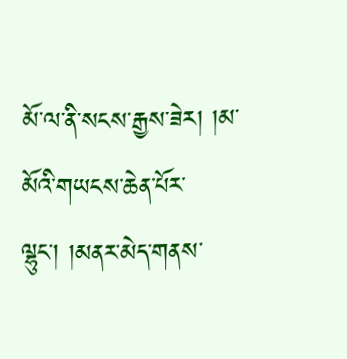མོ་ལ་ནི་སངས་རྒྱས་ཟེར། །མ་མོའི་གཡངས་ཆེན་པོར་ལྷུང་། །མནར་མེད་གནས་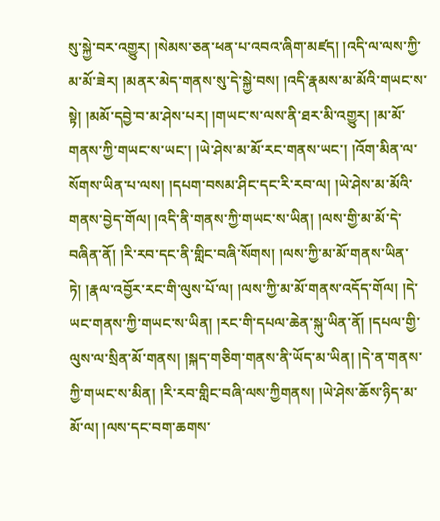སུ་སྐྱེ་བར་འགྱུར། །སེམས་ཅན་ཕན་པ་འབའ་ཞིག་མཛད། །འདི་ལ་ལས་ཀྱི་མ་མོ་ཟེར། །མནར་མེད་གནས་སུ་དེ་སྐྱེ་བས། །འདི་རྣམས་མ་མོའི་གཡང་ས་སྟེ། །མམོ་དབྱེ་བ་མ་ཤེས་པར། །གཡང་ས་ལས་ནི་ཐར་མི་འགྱུར། །མ་མོ་གནས་ཀྱི་གཡང་ས་ཡང་། །ཡེ་ཤེས་མ་མོ་རང་གནས་ཡང་། །འོག་མིན་ལ་སོགས་ཡིན་པ་ལས། །དཔག་བསམ་ཤིང་དང་རི་རབ་ལ། །ཡེ་ཤེས་མ་མོའི་གནས་བྱེད་གོལ། །འདི་ནི་གནས་ཀྱི་གཡང་ས་ཡིན། །ལས་གྱི་མ་མོ་དེ་བཞིན་ནོ། །རི་རབ་དང་ནི་གླིང་བཞི་སོགས། །ལས་ཀྱི་མ་མོ་གནས་ཡིན་ཏེ། །རྣལ་འབྱོར་རང་གི་ལུས་པོ་ལ། །ལས་ཀྱི་མ་མོ་གནས་འདོད་གོལ། །དེ་ཡང་གནས་ཀྱི་གཡང་ས་ཡིན། །རང་གི་དཔལ་ཆེན་སྐུ་ཡིན་ནོ། །དཔལ་གྱི་ལུས་ལ་སྲིན་མོ་གནས། །སྐད་གཅིག་གནས་ནི་ཡོད་མ་ཡིན། །དེ་ན་གནས་ཀྱི་གཡང་ས་མིན། །རི་རབ་གླིང་བཞི་ལས་ཀྱིགནས། །ཡེ་ཤེས་ཆོས་ཉིད་མ་མོ་ལ། །ལས་དང་བག་ཆགས་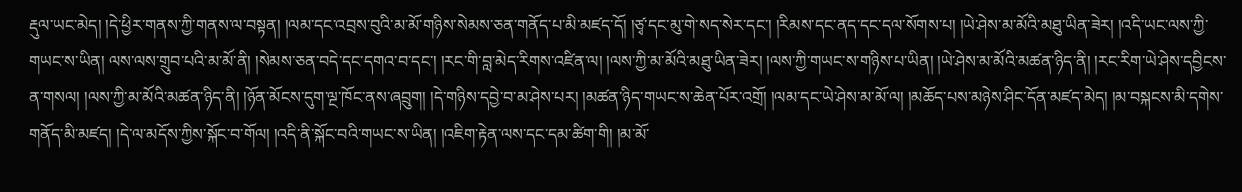རྡུལ་ཡང་མེད། །དེ་ཕྱིར་གནས་ཀྱི་གནས་ལ་བསྟན། །ལམ་དང་འབྲས་བུའི་མ་མོ་གཉིས་སེམས་ཅན་གནོད་པ་མི་མཛད་དོ། །ཙྭ་དང་མུ་གེ་སད་སེར་དང་། །རིམས་དང་ནད་དང་དལ་སོགས་པ། །ཡེ་ཤེས་མ་མོའི་མཐུ་ཡིན་ཟེར། །འདི་ཡང་ལས་ཀྱི་གཡང་ས་ཡིན། ལས་ལས་གྲུབ་པའི་མ་མོ་ནི། །སེམས་ཅན་བདེ་དང་དགའ་བ་དང་། །རང་གི་བླ་མེད་རིགས་འཛིན་ལ། །ལས་ཀྱི་མ་མོའི་མཐུ་ཡིན་ཟེར། །ལས་ཀྱི་གཡང་ས་གཉིས་པ་ཡིན། །ཡེ་ཤེས་མ་མོའི་མཚན་ཉིད་ནི། །རང་རིག་ཡེ་ཤེས་དབྱིངས་ན་གསལ། །ལས་ཀྱི་མ་མོའི་མཚན་ཉིད་ནི། །ཉོན་མོངས་དུག་ལྔ་ཁོང་ནས་ཞབྲུག། །དེ་གཉིས་དབྱེ་བ་མ་ཤེས་པར། །མཚན་ཉིད་གཡང་ས་ཆེན་པོར་འགྲོ། །ལམ་དང་ཡེ་ཤེས་མ་མོ་ལ། །མཆོད་པས་མཉེས་ཤིང་དོན་མཛད་མེད། །མ་བསྐངས་མི་དགེས་གནོད་མི་མཛད། །དེ་ལ་མདོས་ཀྱིས་སྐོང་བ་གོལ། །འདི་ནི་སྐོང་བའི་གཡང་ས་ཡིན། །འཇིག་རྟེན་ལས་དང་དམ་ཚིག་གི། །མ་མོ་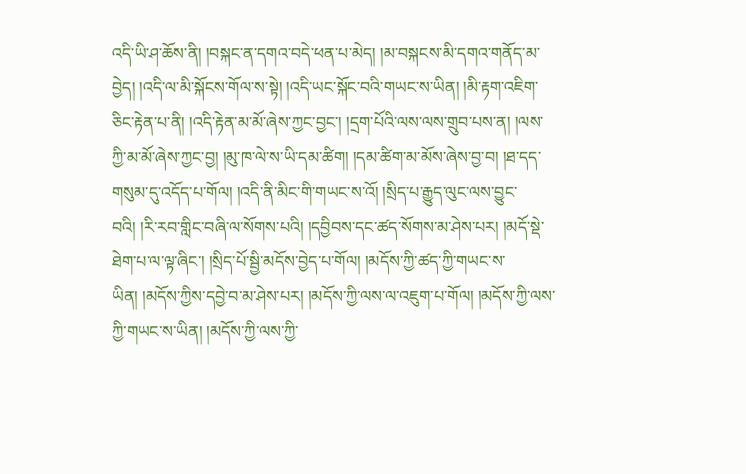འདི་ཡི་ཤ་ཆོས་ནི། །བསྐང་ན་དགའ་བདེ་ཕན་པ་མེད། །མ་བསྐངས་མི་དགའ་གནོད་མ་བྱེད། །འདི་ལ་མི་སྐོངས་གོལ་ས་སྟེ། །འདི་ཡང་སྐོང་བའི་གཡང་ས་ཡིན། །མི་རྟག་འཇིག་ཅིང་རྟེན་པ་ནི། །འདི་རྟེན་མ་མོ་ཞེས་ཀྱང་བྱང་། །དྲག་པོའི་ལས་ལས་གྲུབ་པས་ན། །ལས་ཀྱི་མ་མོ་ཞེས་ཀྱང་བྱ། །མུ་ཁ་ལེ་ས་ཡི་དམ་ཚིག། །དམ་ཚིག་མ་མོས་ཞེས་བྱ་བ། །ཐ་དད་གསུམ་དུ་འདོད་པ་གོལ། །འདི་ནི་མིང་གི་གཡང་ས་འོ། །སྲིད་པ་རྒྱུད་ལུང་ལས་བྱུང་བའི། །རི་རབ་གླིང་བཞི་ལ་སོགས་པའི། །དབྱིབས་དང་ཚད་སོགས་མ་ཤེས་པར། །མདོ་སྡེ་ཐེག་པ་ལ་ལྟ་ཞིང་། །སྲིད་པོ་སྦྱི་མདོས་བྱེད་པ་གོལ། །མདོས་ཀྱི་ཚད་ཀྱི་གཡང་ས་ཡིན། །མདོས་ཀྱིས་དབྱེ་བ་མ་ཤེས་པར། །མདོས་ཀྱི་ལས་ལ་འཇུག་པ་གོལ། །མདོས་ཀྱི་ལས་ཀྱི་གཡང་ས་ཡིན། །མདོས་ཀྱི་ལས་ཀྱི་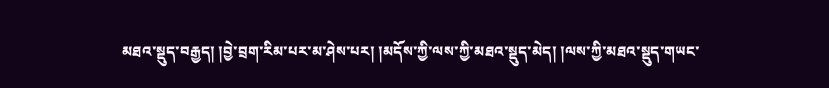མཐའ་སྡུད་བརྒྱད། །བྱེ་བྲག་རིམ་པར་མ་ཤེས་པར། །མདོས་ཀྱི་ལས་ཀྱི་མཐའ་སྡུད་མེད། །ལས་ཀྱི་མཐའ་སྡུད་གཡང་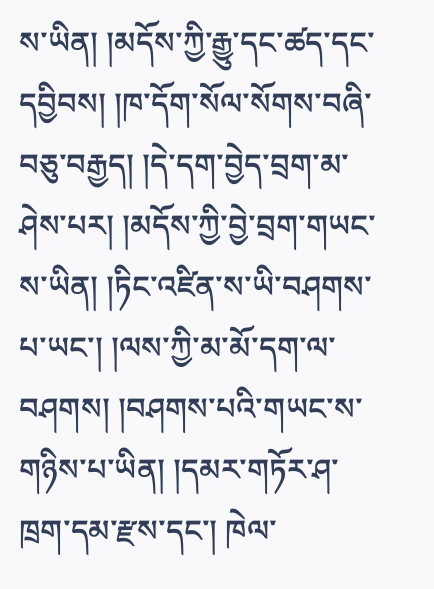ས་ཡིན། །མདོས་ཀྱི་རྒྱུ་དང་ཚད་དང་དབྱིབས། །ཁ་དོག་སོལ་སོགས་བཞི་བཅུ་བརྒྱད། །དེ་དག་བྱེད་བྲག་མ་ཤེས་པར། །མདོས་ཀྱི་བྱེ་བྲག་གཡང་ས་ཡིན། །ཏིང་འཛིན་ས་ཡི་བཤགས་པ་ཡང་། །ལས་ཀྱི་མ་མོ་དག་ལ་བཤགས། །བཤགས་པའི་གཡང་ས་གཉིས་པ་ཡིན། །དམར་གཏོར་ཤ་ཁྲག་དམ་རྫས་དང་། ཁེལ་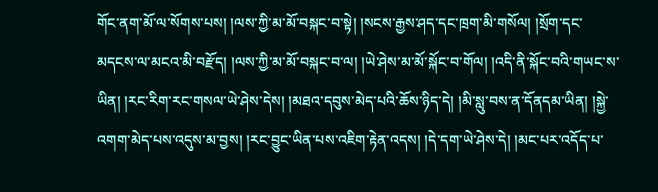གོང་ནག་མོ་ལ་སོགས་པས། །ལས་ཀྱི་མ་མོ་བསྐང་བ་སྟེ། །སངས་རྒྱས་ཤད་དང་ཁྲག་མི་གསོལ། །སྲོག་དང་མདངས་ལ་མངའ་མི་བརྫོད། །ལས་ཀྱི་མ་མོ་བསྐང་བ་ལ། །ཡེ་ཤེས་མ་མོ་སྐོང་བ་གོལ། །འདི་ནི་སྐོང་བའི་གཡང་ས་ཡིན། །རང་རིག་རང་གསལ་ཡེ་ཤེས་དེས། །མཐའ་དབུས་མེད་པའི་ཆོས་ཉིད་དེ། །མི་སླུ་བས་ན་དོནདམ་ཡིན། །སྐྱེ་འགག་མེད་པས་འདུས་མ་བྱས། །རང་བྱུང་ཡིན་པས་འཇིག་རྟེན་འདས། །དེ་དག་ཡེ་ཤེས་དེ། །མང་པར་འདོད་པ་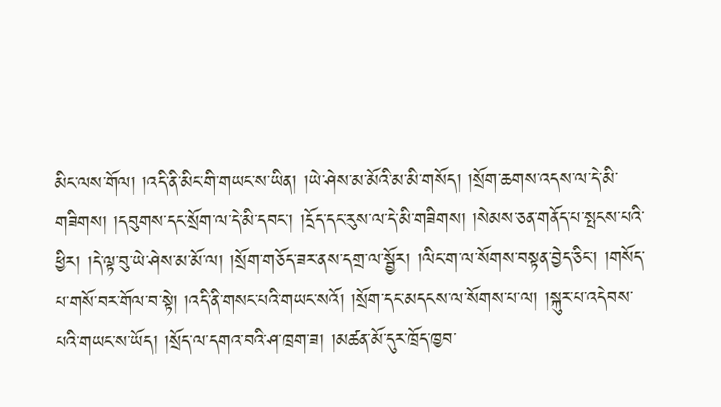མིང་ལས་གོལ། །འདི་ནི་མིང་གི་གཡང་ས་ཡིན། །ཡེ་ཤེས་མ་མོའི་མ་མི་གསོད། །སྲོག་ཆགས་འདས་ལ་དེ་མི་གཟིགས། །དབུགས་དང་སྲོག་ལ་དེ་མི་དབང་། །དྲོད་དང་རུས་ལ་དེ་མི་གཟིགས། །སེམས་ཅན་གནོད་པ་སྤངས་པའི་ཕྱིར། །དེ་ལྟ་བུ་ཡེ་ཤེས་མ་མོ་ལ། །སྲོག་གཅོད་ཟར་ནས་དགྲ་ལ་སྦྱོར། །ལིང་ག་ལ་སོགས་བསྟན་བྱེད་ཅིང་། །གསོད་པ་གསོ་བར་གོལ་བ་སྟེ། །འདི་ནི་གསང་པའི་གཡང་སའོ། །སྲོག་དང་མདངས་ལ་སོགས་པ་ལ། །སྐུར་པ་འདེབས་པའི་གཡང་ས་ཡོད། །སྲོད་ལ་དགའ་བའི་ཤ་ཁྲག་ཟ། །མཚན་མོ་དུར་ཁྲོད་ཁྱབ་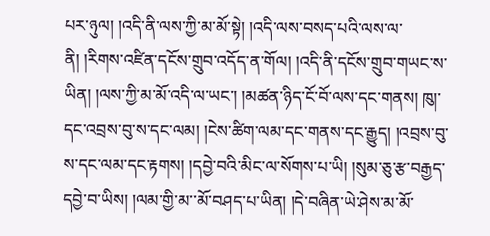པར་ཉུལ། །འདི་ནི་ལས་ཀྱི་མ་མོ་སྟེ། །འདི་ལས་བསད་པའི་ལས་ལ་ནི། །རིགས་འཛིན་དངོས་གྲུབ་འདོད་ན་གོལ། །འདི་ནི་དངོས་གྲུབ་གཡང་ས་ཡིན། །ལས་ཀྱི་མ་མོ་འདི་ལ་ཡང་། །མཚན་ཉིད་ངོ་བོ་ལས་དང་གནས། ཁུ།་དང་འབྲས་བུ་ས་དང་ལམ། །ངེས་ཚིག་ལམ་དང་གནས་དང་རྒྱུད། །འབྲས་བུ་ས་དང་ལམ་དང་རྟགས། །དབྱེ་བའི་མིང་ལ་སོགས་པ་ཡི། །སུམ་ཅུ་རྩ་བརྒྱད་དབྱེ་བ་ཡིས། །ལམ་གྱི་མ་་མོ་བཤད་པ་ཡིན། །དེ་བཞིན་ཡེ་ཤེས་མ་མོ་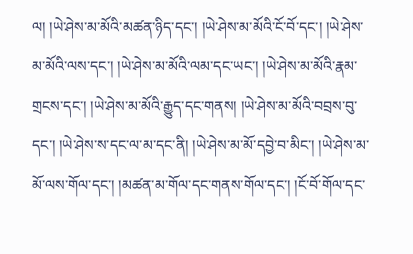ལ། །ཡེ་ཤེས་མ་མོའི་མཚན་ཉིད་དང་། །ཡེ་ཤེས་མ་མོའི་ངོ་བོ་དང་། །ཡེ་ཤེས་མ་མོའི་ལས་དང་། །ཡེ་ཤེས་མ་མོའི་ལམ་དང་ཡང་། །ཡེ་ཤེས་མ་མོའི་རྣམ་གྲངས་དང་། །ཡེ་ཤེས་མ་མོའི་རྒྱུད་དང་གནས། །ཡེ་ཤེས་མ་མོའི་བབྲས་བུ་དང་། །ཡེ་ཤེས་ས་དང་ལ་མ་དང་ནི། །ཡེ་ཤེས་མ་མོ་དབྱེ་བ་མིང་། །ཡེ་ཤེས་མ་མོ་ལས་གོལ་དང་། །མཚན་མ་གོལ་དང་གནས་གོལ་དང་། །ངོ་བོ་གོལ་དང་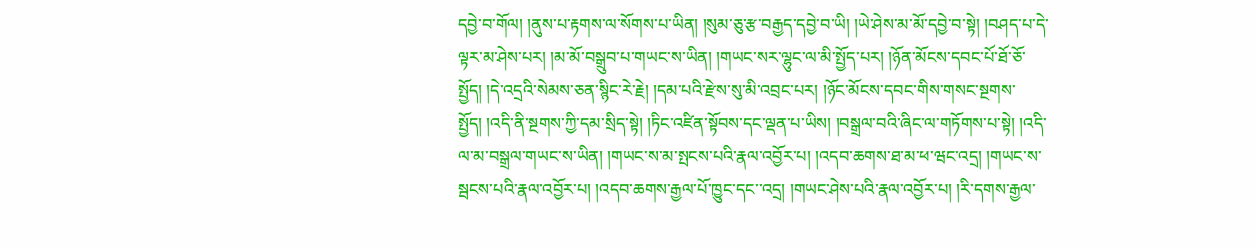དབྱེ་བ་གོལ། །ནུས་པ་རྟགས་ལ་སོགས་པ་ཡིན། །སུམ་ཅུ་རྩ་བརྒྱད་དབྱེ་བ་ཡི། །ཡེ་ཤེས་མ་མོ་དབྱེ་བ་སྟེ། །བཤད་པ་དེ་ལྟར་མ་ཤེས་པར། །མ་མོ་བསྒྲུབ་པ་གཡང་ས་ཡིན། །གཡང་སར་ལྷུང་ལ་མི་སྤྱོད་པར། །ཉོན་མོངས་དབང་པོ་ཐོ་ཅོ་སྤྱོད། །དེ་འདྲའི་སེམས་ཅན་སྙིང་རེ་རྗེ། །དམ་པའི་རྫེས་སུ་མི་འབྲང་པར། །ཉོང་མོངས་དབང་གིས་གསང་སྔགས་སྤྱོད། །འདི་ནི་སྔགས་ཀྱི་དམ་སྲིད་སྟེ། །ཏིང་འཛིན་སྟོབས་དང་ལྡན་པ་ཡིས། །བསྒྲལ་བའི་ཞིང་ལ་གཏོགས་པ་སྟེ། །འདི་ལ་མ་བསྒྲལ་གཡང་ས་ཡིན། །གཡང་ས་མ་སྤངས་པའི་རྣལ་འབྱོར་པ། །འདབ་ཆགས་ཐ་མ་ཕ་ཝང་འདྲ། །གཡང་ས་སྦངས་པའི་རྣལ་འབྱོར་པ། །འདབ་ཆགས་རྒྱལ་པོ་ཁྱུང་དང་་འདྲ། །གཡང་ཤེས་པའི་རྣལ་འབྱོར་པ། །རི་དགས་རྒྱལ་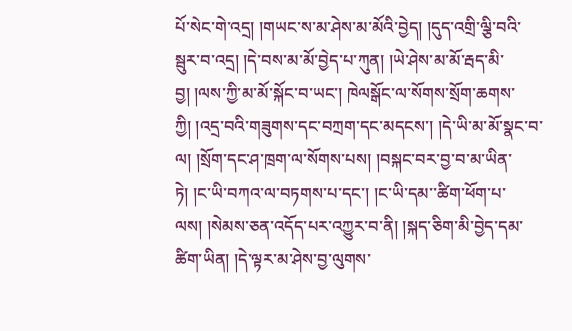པོ་སེང་གེ་འདྲ། །གཡང་ས་མ་ཤེས་མ་མོའི་བྱེད། །དུད་འགྲི་ལྕི་བའི་སྦུར་བ་འདྲ། །དེ་བས་མ་མོ་བྱེད་པ་ཀུན། །ཡེ་ཤེས་མ་མོ་རྦད་མི་བྱ། །ལས་ཀྱི་མ་མོ་སྐོང་བ་ཡང་། ཁེལསྒོང་ལ་སོགས་སྲོག་ཆགས་ཀྱི། །འདྲ་བའི་གཟུགས་དང་བཀྲག་དང་མདངས་། །དེ་ཡི་མ་མོ་སྣང་བ་ལ། །སྲོག་དང་ཤ་ཁྲག་ལ་སོགས་པས། །བསྐང་བར་བྱ་བ་མ་ཡིན་ཏེ། །ང་ཡི་བཀའ་ལ་བཏགས་པ་དང་། །ང་ཡི་དམ་་ཚིག་ཕོག་པ་ལས། །སེམས་ཅན་འདོད་པར་འཀྱུར་བ་ནི། །སྐད་ཅིག་མི་བྱེད་དམ་ཚིག་ཡིན། །དེ་ལྟར་མ་ཤེས་བྱ་ལུགས་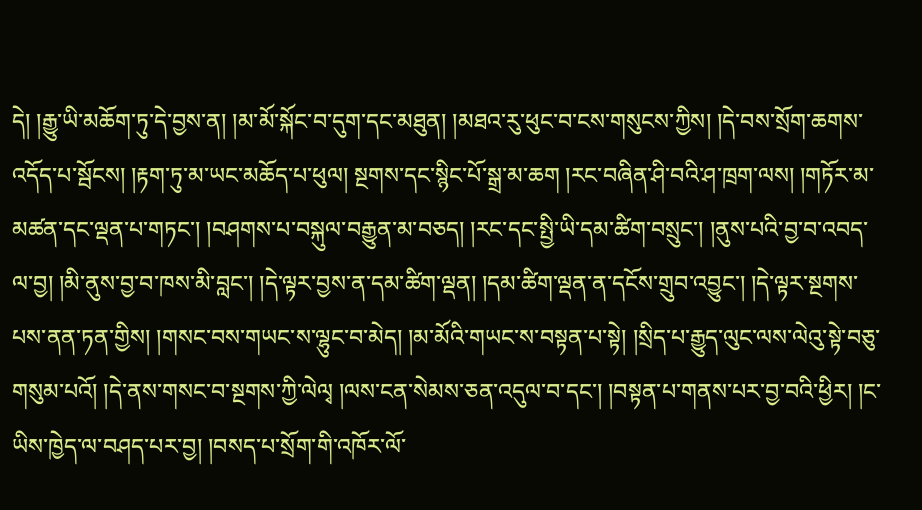དེ། །རྒྱུ་ཡི་མཆོག་ཏུ་དེ་བྱས་ན། །མ་མོ་སྐོང་བ་དུག་དང་མཐུན། །མཐའ་རུ་ཕུང་བ་ངས་གསུངས་ཀྱིས། །དེ་བས་སྲོག་ཆགས་འདོད་པ་སྦོངས། །རྟག་ཏུ་མ་ཡང་མཆོད་པ་ཕུལ། སྔགས་དང་སྙིང་པོ་སྒྲ་མ་ཆག །རང་བཞིན་ཤི་བའི་ཤ་ཁྲག་ལས། །གཏོར་མ་མཚན་དང་ལྡན་པ་གཏང་། །བཤགས་པ་བསྐུལ་བརྒྱུན་མ་བཅད། །རང་དང་སྤྱི་ཡི་དམ་ཚིག་བསྲུང་། །ནུས་པའི་བྱ་བ་འབད་ལ་བྱ། །མི་ནུས་བྱ་བ་ཁས་མི་བླང་། །དེ་ལྟར་བྱས་ན་དམ་ཚིག་ལྡན། །དམ་ཚིག་ལྡན་ན་དངོས་གྲུབ་འབྱུང་། །དེ་ལྟར་སྔགས་པས་ནན་ཏན་གྱིས། །གསང་བས་གཡང་ས་ལྷུང་བ་མེད། །མ་མོའི་གཡང་ས་བསྟན་པ་སྟེ། །སྲིད་པ་རྒྱུད་ལུང་ལས་ལེའུ་སྟེ་བཅུ་གསུམ་པའོ། །དེ་ནས་གསང་བ་སྔགས་ཀྱི་ལེལྭ །ལས་ངན་སེམས་ཅན་འདུལ་བ་དང་། །བསྟན་པ་གནས་པར་བྱ་བའི་ཕྱིར། །ང་ཡིས་ཁྱེད་ལ་བཤད་པར་བྱ། །བསད་པ་སྲོག་གི་འཁོར་ལོ་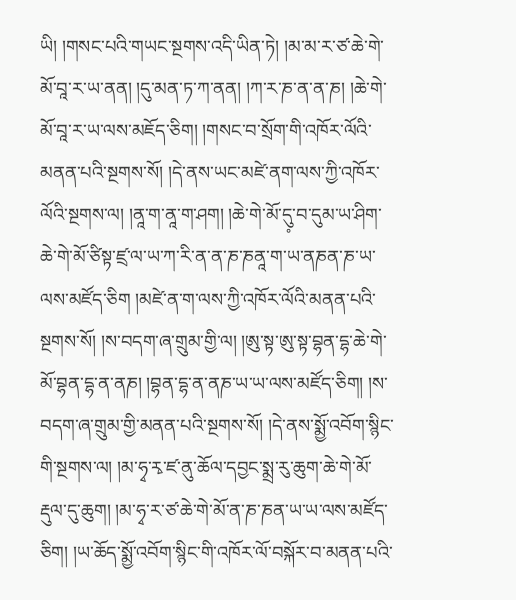ཡི། །གསང་པའི་གཡང་སྔགས་འདི་ཡིན་ཏེ། །མ་མ་ར་ཙ་ཆེ་གེ་མོ་བཱ་ར་ཡ་ནན། །དུ་མན་ཏ་ཀ་ནན། །ཀ་ར་ཎ་ན་ན་ཎ། །ཆེ་གེ་མོ་བཱ་ར་ཡ་ལས་མཇོད་ཅིག། །གསང་བ་སྲོག་གི་འཁོར་ལོའི་མནན་པའི་སྔགས་སོ། །དེ་ནས་ཡང་མཛེ་ནག་ལས་ཀྱི་འཁོར་ལོའི་སྔགས་ལ། །ནཱ་ག་ནཱ་ག་ཤག། །ཆེ་གེ་མོ་དུ༷་བ་དུམ་ཡ་ཤིག་ཆེ་གེ་མོ་ཙིསྟ་ཛྲ་ལ་ཡ་ཀ་རི་ན་ན་ཎ་ཎནཱ་ག་ཡ་ནཎན་ཎ་ཡ་ལས་མཛོད་ཅིག །མཛེ་ན་ག་ལས་ཀྱི་འཁོར་ལོའི་མནན་པའི་སྔགས་སོ། །ས་བདག་ཞ་གྲུམ་གྱི་ལ། །ཨུ་སྟ་ཨུ་སྟ་བྷན་དྷ་ཆེ་གེ་མོ་བྷན་དྷ་ན་ནཎ། །བྷན་དྷ་ན་ནཎ་ཡ་ཡ་ལས་མཛོད་ཅིག། །ས་བདག་ཞ་གྲུམ་གྱི་མནན་པའི་སྔགས་སོ། །དེ་ནས་སྨྱོ་འབོག་སྙིང་གི་སྔགས་ལ། །མ་ཧྭ་རྭ་ཛ་ནུ་ཆོལ་དབྱང་སྨྲ་རུ་ཆུག་ཆེ་གེ་མོ་རྡུལ་དུ་ཆུག། །མ་ཧྭ་ར་ཙ་ཆེ་གེ་མོ་ན་ཎ་ཎན་ཡ་ཡ་ལས་མཛོད་ཅིག། །ཡ་ཆོད་སྨྱོ་འབོག་སྙིང་གི་འཁོར་ལོ་བསྐོར་བ་མནན་པའི་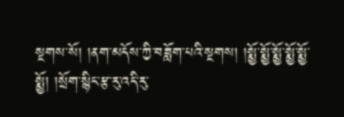སྔགས་སོ། །ནག་མདོས་ཀྱི་བཟློག་པའི་སྔགས། །སྨྱོ་སྨྱོ་སྨྱོ་སྨྱོ་སྨྱོ་སྨྱོ། །སྲོག་སྙིང་རྩ་རུ་འདི་རུ་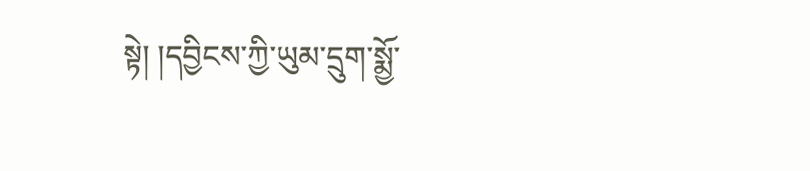སྟེ། །དབྱིངས་ཀྱི་ཡུམ་དྲུག་སྨྱོ་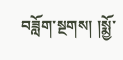བཟློག་སྔགས། །སྨྱོ་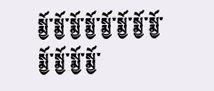སྨྱོ་སྨྱོ་སྨྱོ་སྨྱོ་སྨྱོ་སྨྱོ་སྨྱོ་སྨྱོ་སྨྱོ་སྨྱོ་སྨྱོ་སྨྱོ་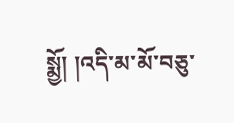སྨྱོ། །འདི་མ་མོ་བཅུ་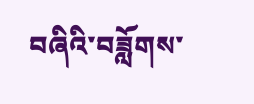བཞིའི་བཟློགས་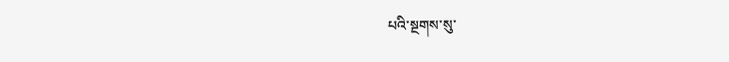པའི་སྔགས་སུ་